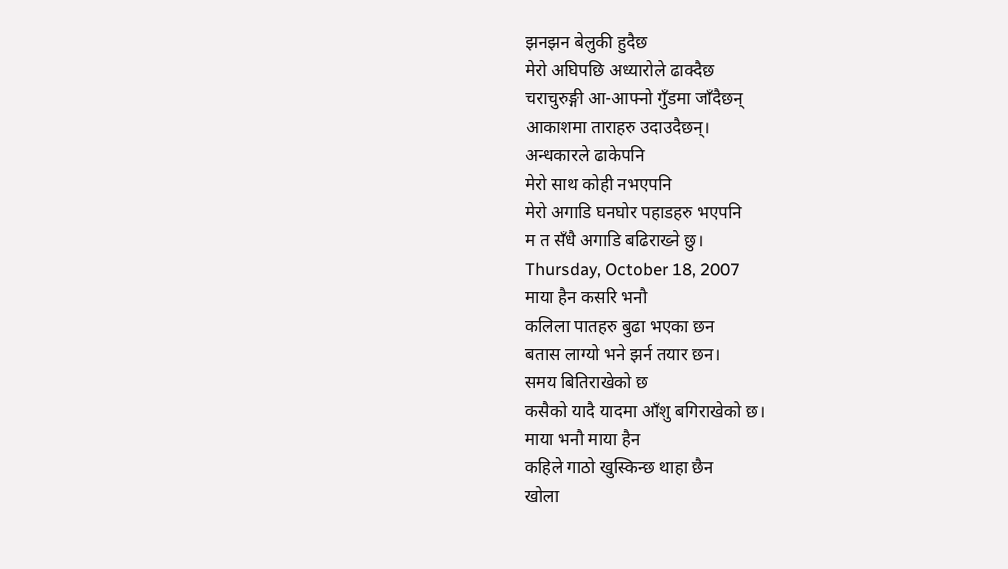झनझन बेलुकी हुदैछ
मेरो अघिपछि अध्यारोले ढाक्दैछ
चराचुरुङ्गी आ-आफ्नो गुँडमा जाँदैछन्
आकाशमा ताराहरु उदाउदैछन्।
अन्धकारले ढाकेपनि
मेरो साथ कोही नभएपनि
मेरो अगाडि घनघोर पहाडहरु भएपनि
म त सँधै अगाडि बढिराख्ने छु।
Thursday, October 18, 2007
माया हैन कसरि भनौ
कलिला पातहरु बुढा भएका छन
बतास लाग्यो भने झर्न तयार छन।
समय बितिराखेको छ
कसैको यादै यादमा आँशु बगिराखेको छ।
माया भनौ माया हैन
कहिले गाठो खुस्किन्छ थाहा छैन
खोला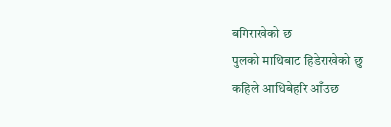बगिराखेको छ
पुलको माथिबाट हिडेराखेको छु
कहिले आधिबेहरि आँउछ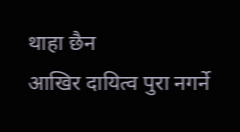थाहा छैन
आखिर दायित्व पुरा नगर्ने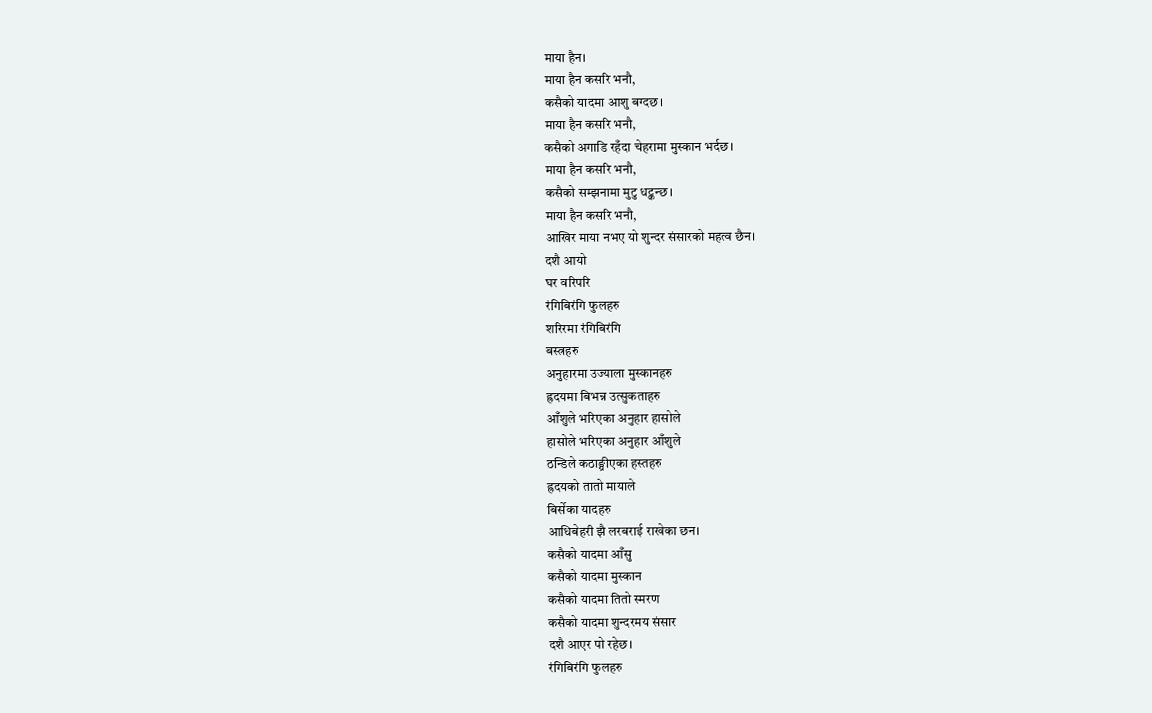माया हैन।
माया हैन कसरि भनौ,
कसैको यादमा आशु बग्दछ।
माया हैन कसरि भनौ,
कसैको अगाडि रहँदा चेहरामा मुस्कान भर्दछ।
माया हैन कसरि भनौ,
कसैको सम्झनामा मुटु धट्कन्छ।
माया हैन कसरि भनौ,
आखिर माया नभए यो शुन्दर संसारको महत्व छैन।
दशै आयो
घर वरिपरि
रंगिबिरंगि फुलहरु
शरिरमा रंगिबिरंगि
बस्त्रहरु
अनुहारमा उज्याला मुस्कानहरु
ह्रदयमा बिभन्न उत्सुकताहरु
आँशुले भरिएका अनुहार हासोले
हासोले भरिएका अनुहार आँशुले
ठन्डिले कठाङ्ग्रीएका हस्तहरु
ह्रदयको तातो मायाले
बिर्सेका यादहरु
आधिबेहरी झै लरबराई राखेका छन।
कसैको यादमा आँसु
कसैको यादमा मुस्कान
कसैको यादमा तितो स्मरण
कसैको यादमा शुन्दरमय संसार
दशै आएर पो रहेछ।
रंगिबिरंगि फुलहरु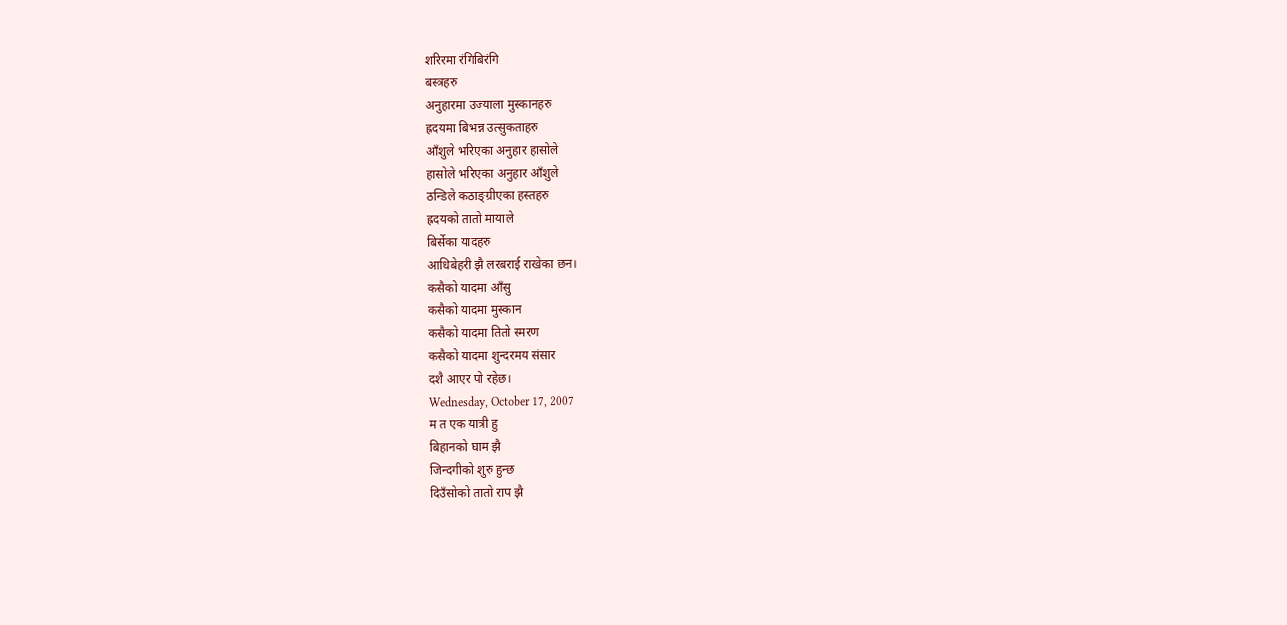शरिरमा रंगिबिरंगि
बस्त्रहरु
अनुहारमा उज्याला मुस्कानहरु
ह्रदयमा बिभन्न उत्सुकताहरु
आँशुले भरिएका अनुहार हासोले
हासोले भरिएका अनुहार आँशुले
ठन्डिले कठाङ्ग्रीएका हस्तहरु
ह्रदयको तातो मायाले
बिर्सेका यादहरु
आधिबेहरी झै लरबराई राखेका छन।
कसैको यादमा आँसु
कसैको यादमा मुस्कान
कसैको यादमा तितो स्मरण
कसैको यादमा शुन्दरमय संसार
दशै आएर पो रहेछ।
Wednesday, October 17, 2007
म त एक यात्री हु
बिहानको घाम झै
जिन्दगीको शुरु हुन्छ
दिउँसोको तातो राप झै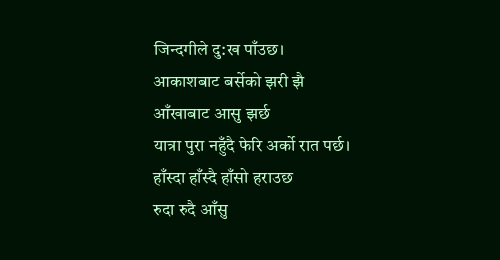जिन्दगीले दु:ख पाँउछ।
आकाशबाट बर्सेको झरी झै
आँखाबाट आसु झर्छ
यात्रा पुरा नहुँदै फेरि अर्को रात पर्छ।
हाँस्दा हाँस्दै हाँसो हराउछ
रुदा रुदै आँसु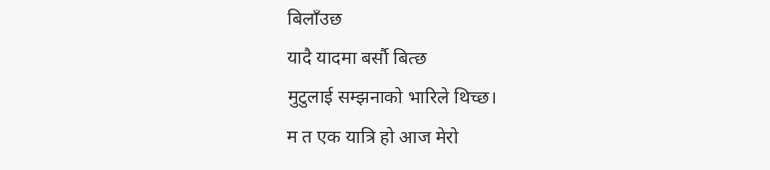बिलाँउछ
यादै यादमा बर्सौ बित्छ
मुटुलाई सम्झनाको भारिले थिच्छ।
म त एक यात्रि हो आज मेरो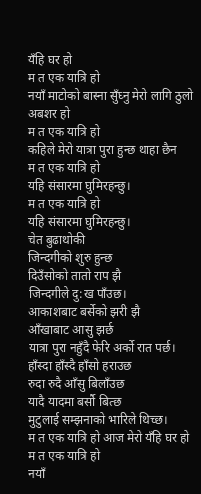यँहि घर हो
म त एक यात्रि हो
नयाँ माटोको बास्ना सुँघ्नु मेरो लागि ठुलो अबशर हो
म त एक यात्रि हो
कहिले मेरो यात्रा पुरा हुन्छ थाहा छैन
म त एक यात्रि हो
यहि संसारमा घुमिरहन्छु।
म त एक यात्रि हो
यहि संसारमा घुमिरहन्छु।
चेत बुढाथोकी
जिन्दगीको शुरु हुन्छ
दिउँसोको तातो राप झै
जिन्दगीले दु:ख पाँउछ।
आकाशबाट बर्सेको झरी झै
आँखाबाट आसु झर्छ
यात्रा पुरा नहुँदै फेरि अर्को रात पर्छ।
हाँस्दा हाँस्दै हाँसो हराउछ
रुदा रुदै आँसु बिलाँउछ
यादै यादमा बर्सौ बित्छ
मुटुलाई सम्झनाको भारिले थिच्छ।
म त एक यात्रि हो आज मेरो यँहि घर हो
म त एक यात्रि हो
नयाँ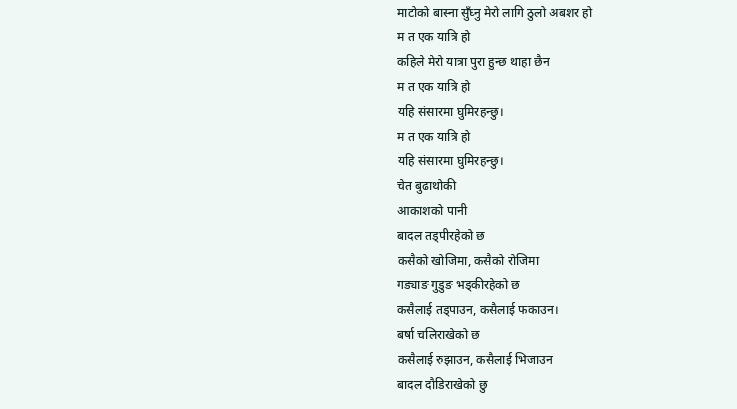माटोको बास्ना सुँघ्नु मेरो लागि ठुलो अबशर हो
म त एक यात्रि हो
कहिले मेरो यात्रा पुरा हुन्छ थाहा छैन
म त एक यात्रि हो
यहि संसारमा घुमिरहन्छु।
म त एक यात्रि हो
यहि संसारमा घुमिरहन्छु।
चेत बुढाथोकी
आकाशको पानी
बादल तड्पीरहेको छ
कसैको खोजिमा, कसैको रोजिमा
गड्याङ गुडुङ भड्कीरहेको छ
कसैलाई तड्पाउन, कसैलाई फकाउन।
बर्षा चलिराखेको छ
कसैलाई रुझाउन, कसैलाई भिजाउन
बादल दौडिराखेको छु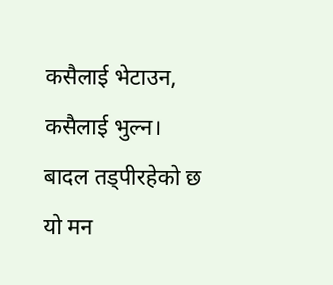कसैलाई भेटाउन, कसैलाई भुल्न।
बादल तड्पीरहेको छ
यो मन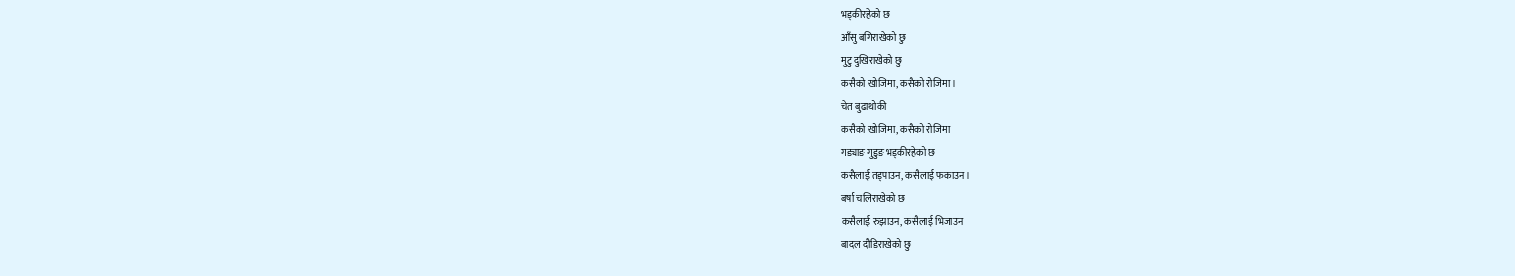भड्कीरहेको छ
आँसु बगिराखेको छु
मुटु दुखिराखेको छु
कसैको खोजिमा, कसैको रोजिमा।
चेत बुढाथोकी
कसैको खोजिमा, कसैको रोजिमा
गड्याङ गुडुङ भड्कीरहेको छ
कसैलाई तड्पाउन, कसैलाई फकाउन।
बर्षा चलिराखेको छ
कसैलाई रुझाउन, कसैलाई भिजाउन
बादल दौडिराखेको छु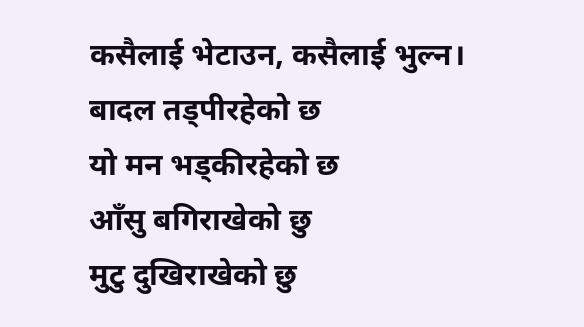कसैलाई भेटाउन, कसैलाई भुल्न।
बादल तड्पीरहेको छ
यो मन भड्कीरहेको छ
आँसु बगिराखेको छु
मुटु दुखिराखेको छु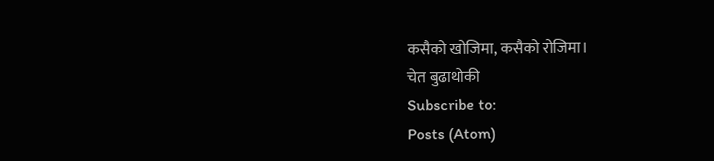कसैको खोजिमा, कसैको रोजिमा।
चेत बुढाथोकी
Subscribe to:
Posts (Atom)